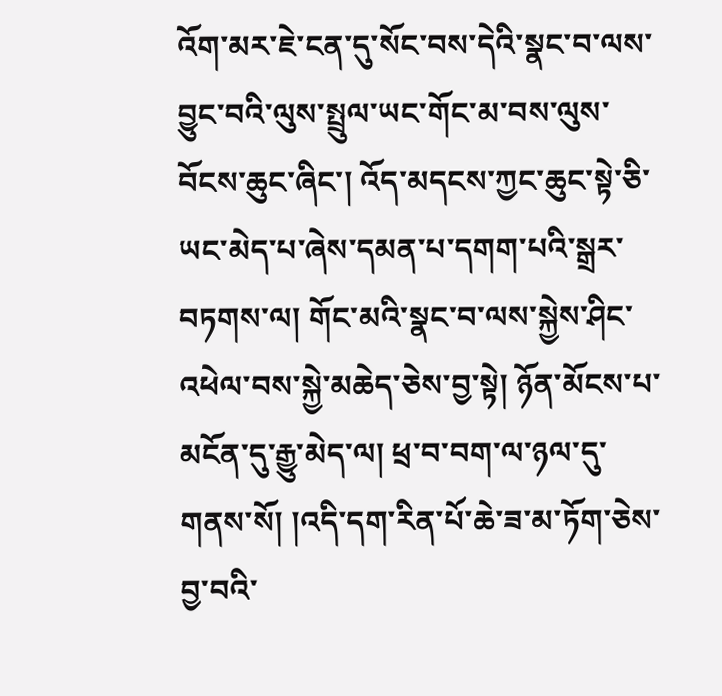འོག་མར་ཇེ་ངན་དུ་སོང་བས་དེའི་སྣང་བ་ལས་བྱུང་བའི་ལུས་སྤྲུལ་ཡང་གོང་མ་བས་ལུས་བོངས་ཆུང་ཞིང་། འོད་མདངས་ཀྱང་ཆུང་སྟེ་ཅི་ཡང་མེད་པ་ཞེས་དམན་པ་དགག་པའི་སྒྲར་བཏགས་ལ། གོང་མའི་སྣང་བ་ལས་སྐྱེས་ཤིང་འཕེལ་བས་སྐྱེ་མཆེད་ཅེས་བྱ་སྟེ། ཉོན་མོངས་པ་མངོན་དུ་རྒྱུ་མེད་ལ། ཕྲ་བ་བག་ལ་ཉལ་དུ་གནས་སོ། །འདི་དག་རིན་པོ་ཆེ་ཟ་མ་ཏོག་ཅེས་བྱ་བའི་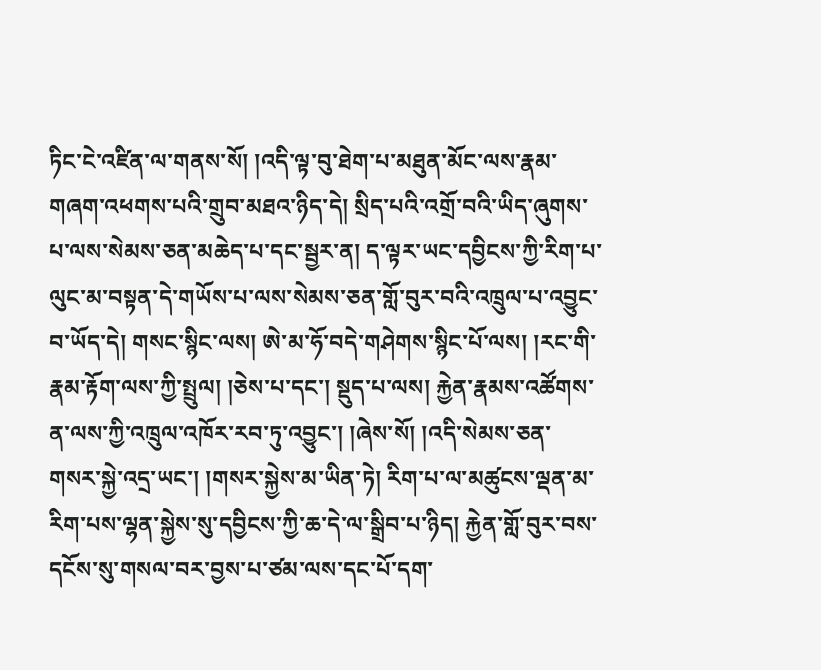ཏིང་ངེ་འཛིན་ལ་གནས་སོ། །འདི་ལྟ་བུ་ཐེག་པ་མཐུན་མོང་ལས་རྣམ་གཞག་འཕགས་པའི་གྲུབ་མཐའ་ཉིད་དེ། སྲིད་པའི་འགྲོ་བའི་ཡིད་ཞུགས་པ་ལས་སེམས་ཅན་མཆེད་པ་དང་སྦྱར་ན། ད་ལྟར་ཡང་དབྱིངས་ཀྱི་རིག་པ་ལུང་མ་བསྟན་དེ་གཡོས་པ་ལས་སེམས་ཅན་གློ་བུར་བའི་འཁྲུལ་པ་འབྱུང་བ་ཡོད་དེ། གསང་སྙིང་ལས། ཨེ་མ་ཧོ་བདེ་གཤེགས་སྙིང་པོ་ལས། །རང་གི་རྣམ་རྟོག་ལས་ཀྱི་སྤྲུལ། །ཅེས་པ་དང་། སྡུད་པ་ལས། རྐྱེན་རྣམས་འཚོགས་ན་ལས་ཀྱི་འཁྲུལ་འཁོར་རབ་ཏུ་འབྱུང་། །ཞེས་སོ། །འདི་སེམས་ཅན་གསར་སྐྱེ་འདྲ་ཡང་། །གསར་སྐྱེས་མ་ཡིན་ཏེ། རིག་པ་ལ་མཚུངས་ལྡན་མ་རིག་པས་ལྷན་སྐྱེས་སུ་དབྱིངས་ཀྱི་ཆ་དེ་ལ་སྒྲིབ་པ་ཉིད། རྐྱེན་གློ་བུར་བས་དངོས་སུ་གསལ་བར་བྱས་པ་ཙམ་ལས་དང་པོ་དག་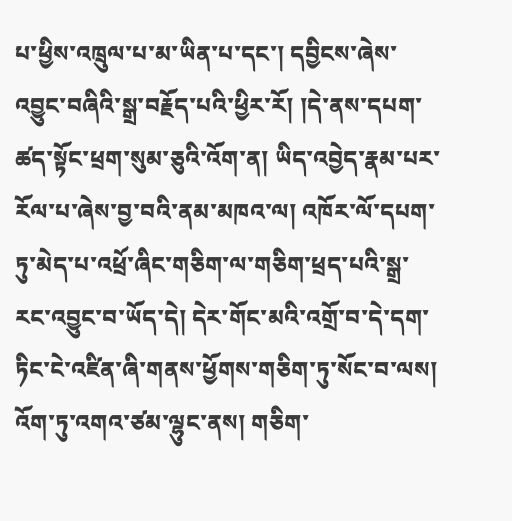པ་ཕྱིས་འཁྲུལ་པ་མ་ཡིན་པ་དང་། དབྱིངས་ཞེས་འབྱུང་བཞིའི་སྒྲ་བརྗོད་པའི་ཕྱིར་རོ། །དེ་ནས་དཔག་ཚད་སྟོང་ཕྲག་སུམ་ཅུའི་འོག་ན། ཡིད་འབྱེད་རྣམ་པར་རོལ་པ་ཞེས་བྱ་བའི་ནམ་མཁའ་ལ། འཁོར་ལོ་དཔག་ཏུ་མེད་པ་འཕྲོ་ཞིང་གཅིག་ལ་གཅིག་ཕྲད་པའི་སྒྲ་རང་འབྱུང་བ་ཡོད་དེ། དེར་གོང་མའི་འགྲོ་བ་དེ་དག་ཏིང་ངེ་འཛིན་ཞི་གནས་ཕྱོགས་གཅིག་ཏུ་སོང་བ་ལས། འོག་ཏུ་འགའ་ཙམ་ལྷུང་ནས། གཅིག་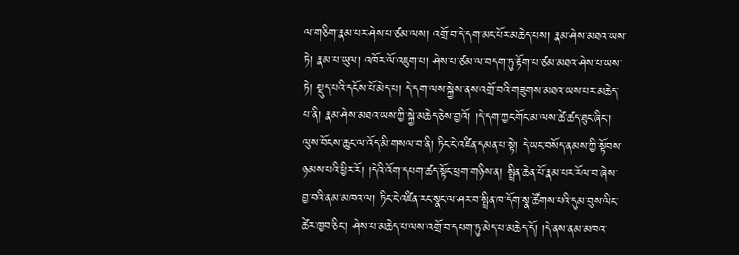ལ་གཅིག་རྣམ་པར་ཤེས་པ་ཙམ་ལས། འགྲོ་བ་དེ་དག་མང་པོར་མཆེད་པས། རྣམ་ཤེས་མཐའ་ཡས་ཏེ། རྣམ་པ་ཡུལ། འཁོར་ལོ་འཇུག་པ། ཤེས་པ་ཙམ་ལ་བདག་ཏུ་རྟོག་པ་ཙམ་མཐའ་ཤེས་པ་ཡས་ཏེ། སྡུད་པའི་དངོས་པོ་མེད་པ། དེ་དག་ལས་སྐྱེས་ནས་འགྲོ་བའི་གཟུགས་མཐའ་ཡས་པར་མཆེད་པ་ནི། རྣམ་ཤེས་མཐའ་ཡས་ཀྱི་སྐྱེ་མཆེད་ཅེས་བྱའོ། །དེ་དག་ཀྱང་གོང་མ་ལས་ཚེ་ཚད་ཐུང་ཞིང་། ལུས་བོངས་ཆུང་ལ་འོད་མི་གསལ་བ་ནི། ཏིང་ངེ་འཛིན་དམན་པ་སྟེ། དེ་ཡང་བསོད་ནམས་ཀྱི་སྟོབས་ཉམས་པའི་ཕྱིར་རོ། །དེའི་འོག་དཔག་ཚད་སྟོང་ཕྲག་གཉིས་ན། སྤྲིན་ཆེན་པོ་རྣམ་པར་རོལ་བ་ཞེས་བྱ་བའི་ནམ་མཁའ་ལ། ཏིང་ངེ་འཛིན་རང་སྣང་ལ་ཤར་བ་སྤྲིན་ཁ་དོག་སྣ་ཚོགས་པའི་དུམ་བུས་ལིང་ཚེར་ཁྱབ་ཅིང་། ཤེས་པ་མཆེད་པ་ལས་འགྲོ་བ་དཔག་ཏུ་མེད་པ་མཆེད་དོ། །དེ་ནས་ནམ་མཁའ་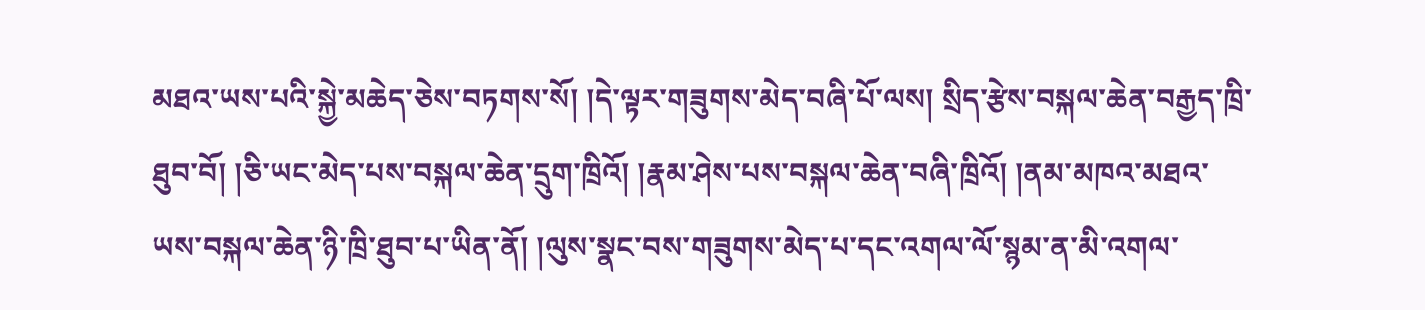མཐའ་ཡས་པའི་སྐྱེ་མཆེད་ཅེས་བཏགས་སོ། །དེ་ལྟར་གཟུགས་མེད་བཞི་པོ་ལས། སྲིད་རྩེས་བསྐལ་ཆེན་བརྒྱད་ཁྲི་ཐུབ་བོ། །ཅི་ཡང་མེད་པས་བསྐལ་ཆེན་དྲུག་ཁྲིའོ། །རྣམ་ཤེས་པས་བསྐལ་ཆེན་བཞི་ཁྲིའོ། །ནམ་མཁའ་མཐའ་ཡས་བསྐལ་ཆེན་ཉི་ཁྲི་ཐུབ་པ་ཡིན་ནོ། །ལུས་སྣང་བས་གཟུགས་མེད་པ་དང་འགལ་ལོ་སྙམ་ན་མི་འགལ་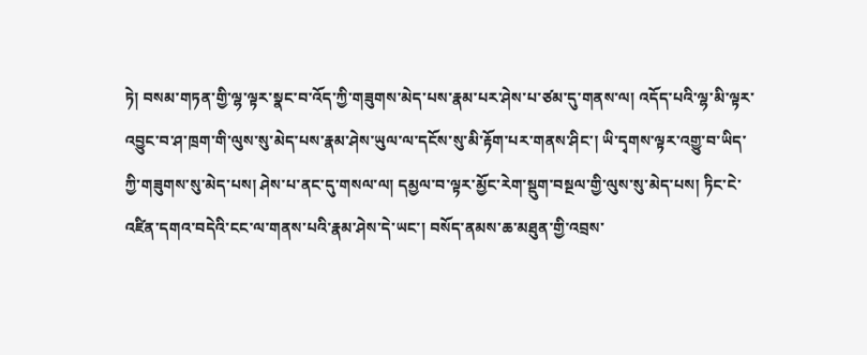ཏེ། བསམ་གཏན་གྱི་ལྷ་ལྟར་སྣང་བ་འོད་ཀྱི་གཟུགས་མེད་པས་རྣམ་པར་ཤེས་པ་ཙམ་དུ་གནས་ལ། འདོད་པའི་ལྷ་མི་ལྟར་འབྱུང་བ་ཤ་ཁྲག་གི་ལུས་སུ་མེད་པས་རྣམ་ཤེས་ཡུལ་ལ་དངོས་སུ་མི་རྟོག་པར་གནས་ཤིང་། ཡི་དྭགས་ལྟར་འགྱུ་བ་ཡིད་ཀྱི་གཟུགས་སུ་མེད་པས། ཤེས་པ་ནང་དུ་གསལ་ལ། དམྱལ་བ་ལྟར་མྱོང་རེག་སྡུག་བསྔལ་གྱི་ལུས་སུ་མེད་པས། ཏིང་ངེ་འཛིན་དགའ་བདེའི་ངང་ལ་གནས་པའི་རྣམ་ཤེས་དེ་ཡང་། བསོད་ནམས་ཆ་མཐུན་གྱི་འབྲས་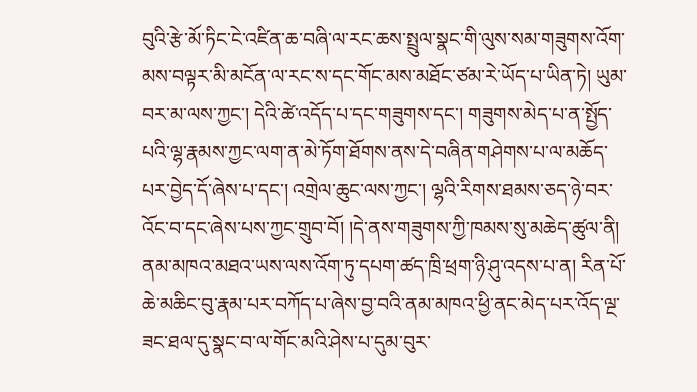བུའི་རྩེ་མོ་ཏིང་ངེ་འཛིན་ཆ་བཞི་ལ་རང་ཆས་སྤྲུལ་སྣང་གི་ལུས་སམ་གཟུགས་འོག་མས་བལྟར་མི་མངོན་ལ་རང་ས་དང་གོང་མས་མཐོང་ཙམ་རེ་ཡོད་པ་ཡིན་ཏེ། ཡུམ་བར་མ་ལས་ཀྱང་། དེའི་ཚེ་འདོད་པ་དང་གཟུགས་དང་། གཟུགས་མེད་པ་ན་སྤྱོད་པའི་ལྷ་རྣམས་ཀྱང་ལག་ན་མེ་ཏོག་ཐོགས་ནས་དེ་བཞིན་གཤེགས་པ་ལ་མཆོད་པར་བྱེད་དོ་ཞེས་པ་དང་། འགྲེལ་ཆུང་ལས་ཀྱང་། ལྷའི་རིགས་ཐམས་ཅད་ཉེ་བར་འོང་བ་དང་ཞེས་པས་ཀྱང་གྲུབ་བོ། །དེ་ནས་གཟུགས་ཀྱི་ཁམས་སུ་མཆེད་ཚུལ་ནི། ནམ་མཁའ་མཐའ་ཡས་ལས་འོག་ཏུ་དཔག་ཚད་ཁྲི་ཕྲག་ཉི་ཤུ་འདས་པ་ན། རིན་པོ་ཆེ་མཆིང་བུ་རྣམ་པར་བཀོད་པ་ཞེས་བྱ་བའི་ནམ་མཁའ་ཕྱི་ནང་མེད་པར་འོད་ལྔ་ཟང་ཐལ་དུ་སྣང་བ་ལ་གོང་མའི་ཤེས་པ་དུམ་བུར་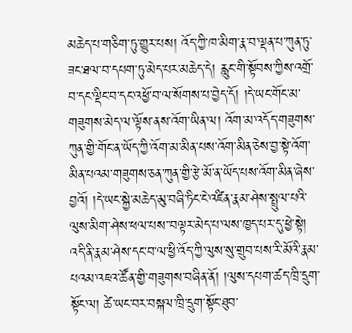མཆེད་པ་གཅིག་ཏུ་གྱུར་པས། འོད་ཀྱི་ཁ་མིག་རྣ་བ་ལྡན་པ་ཀུན་ཏུ་ཟང་ཐལ་བ་དཔག་ཏུ་མེད་པར་མཆེད་དེ། རླུང་གི་སྟོབས་ཀྱིས་འགྲོ་བ་དང་ལྡིང་བ་དང་འཕྱོ་བ་ལ་སོགས་པ་བྱེད་དོ། །དེ་ཡང་གོང་མ་གཟུགས་མེད་ལ་ལྟོས་ནས་འོག་ཡིན་ལ། འོག་མ་འདོད་གཟུགས་ཀུན་གྱི་གོང་ན་ཡོད་ཀྱི་འོག་མ་མིན་པས་འོག་མིན་ཅེས་བྱ་སྟེ་འོག་མིན་པའམ་གཟུགས་ཅན་ཀུན་གྱི་རྩེ་མོ་ན་ཡོད་པས་འོག་མིན་ཞེས་བྱའོ། །དེ་ཡང་སྐྱེ་མཆེད་མུ་བཞི་ཏིང་ངེ་འཛིན་རྣམ་ཤེས་སྤྲུལ་པའི་ལུས་མིག་ཤེས་ཕལ་པས་་བལྟར་མེད་པ་ལས་ཁྱད་པར་དུ་ཕྱེ་སྟེ། འདི་ནི་རྣམ་ཤེས་དང་བ་ལ་ཕྱི་འོད་ཀྱི་ལུས་སུ་གྲུབ་པས་རི་མོའི་རྣམ་པའམ་འཇའ་ཚོན་གྱི་གཟུགས་བཞིན་ནོ། །ལུས་དཔག་ཚད་ཁྲི་དྲུག་སྟོང་ལ། ཚེ་ཡང་བར་བསྐལ་ཁྲི་དྲུག་སྟོང་ཐུབ་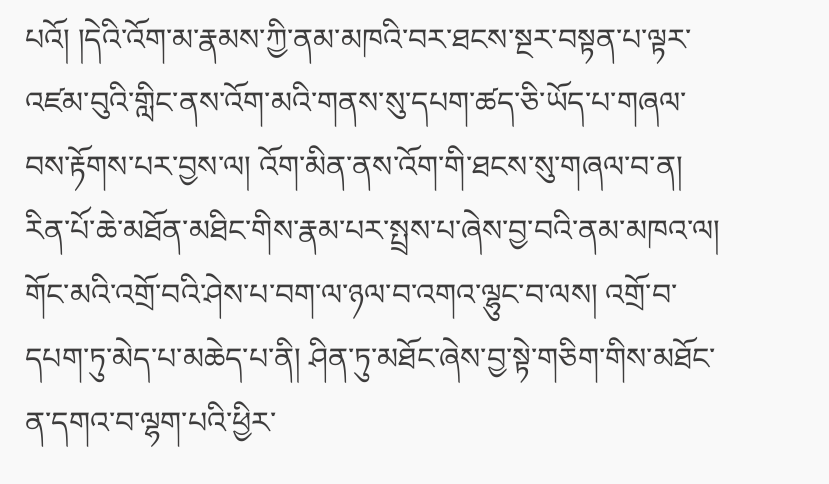པའོ། །དེའི་འོག་མ་རྣམས་ཀྱི་ནམ་མཁའི་བར་ཐངས་སྔར་བསྟན་པ་ལྟར་འཛམ་བུའི་གླིང་ནས་འོག་མའི་གནས་སུ་དཔག་ཚད་ཅི་ཡོད་པ་གཞལ་བས་རྟོགས་པར་བྱས་ལ། འོག་མིན་ནས་འོག་གི་ཐངས་སུ་གཞལ་བ་ན། རིན་པོ་ཆེ་མཐོན་མཐིང་གིས་རྣམ་པར་སྤྲས་པ་ཞེས་བྱ་བའི་ནམ་མཁའ་ལ། གོང་མའི་འགྲོ་བའི་ཤེས་པ་བག་ལ་ཉལ་བ་འགའ་ལྷུང་བ་ལས། འགྲོ་བ་དཔག་ཏུ་མེད་པ་མཆེད་པ་ནི། ཤིན་ཏུ་མཐོང་ཞེས་བྱ་སྟེ་གཅིག་གིས་མཐོང་ན་དགའ་བ་ལྷག་པའི་ཕྱིར་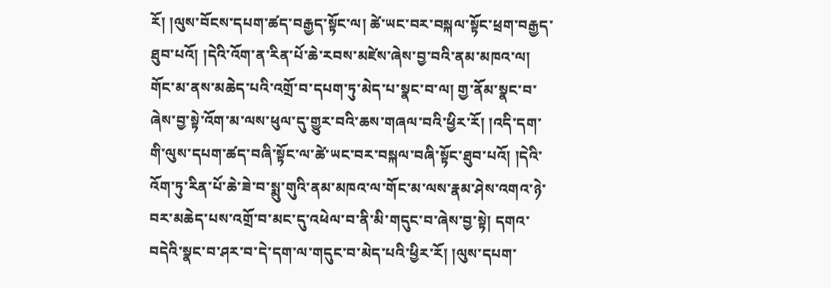རོ། །ལུས་བོངས་དཔག་ཚད་བརྒྱད་སྟོང་ལ། ཚེ་ཡང་བར་བསྐལ་སྟོང་ཕྲག་བརྒྱད་ཐུབ་པའོ། །དེའི་འོག་ན་རིན་པོ་ཆེ་རབས་མཛེས་ཞེས་བྱ་བའི་ནམ་མཁའ་ལ། གོང་མ་ནས་མཆེད་པའི་འགྲོ་བ་དཔག་ཏུ་མེད་པ་སྣང་བ་ལ། གྱ་ནོམ་སྣང་བ་ཞེས་བྱ་སྟེ་འོག་མ་ལས་ཕུལ་དུ་གྱུར་བའི་ཆས་གཞལ་བའི་ཕྱིར་རོ། །འདི་དག་གི་ལུས་དཔག་ཚད་བཞི་སྟོང་ལ་ཚེ་ཡང་བར་བསྐལ་བཞི་སྟོང་ཐུབ་པའོ། །དེའི་འོག་ཏུ་རིན་པོ་ཆེ་ཟེ་བ་སྨུ་གུའི་ནམ་མཁའ་ལ་གོང་མ་ལས་རྣམ་ཤེས་འགའ་ཉེ་བར་མཆེད་པས་འགྲོ་བ་མང་དུ་འཕེལ་བ་ནི་མི་གདུང་བ་ཞེས་བྱ་སྟེ། དགའ་བདེའི་སྣང་བ་ཤར་བ་དེ་དག་ལ་གདུང་བ་མེད་པའི་ཕྱིར་རོ། །ལུས་དཔག་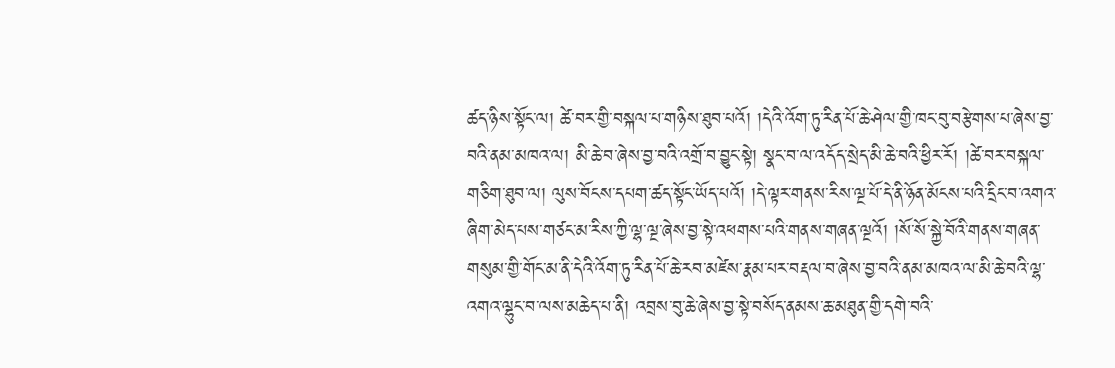ཚད་ཉིས་སྟོང་ལ། ཚེ་བར་གྱི་བསྐལ་པ་གཉིས་ཐུབ་པའོ། །དེའི་འོག་ཏུ་རིན་པོ་ཆེ་ཤེལ་གྱི་ཁང་བུ་བརྩེགས་པ་ཞེས་བྱ་བའི་ནམ་མཁའ་ལ། མི་ཆེ་བ་ཞེས་བྱ་བའི་འགྲོ་བ་བྱུང་སྟེ། སྣང་བ་ལ་འདོད་སྲེད་མི་ཆེ་བའི་ཕྱིར་རོ། །ཚེ་བར་བསྐལ་གཅིག་ཐུབ་ལ། ལུས་བོངས་དཔག་ཚད་སྟོང་ཡོད་པའོ། །དེ་ལྟར་གནས་རིས་ལྔ་པོ་དེ་ནི་ཉོན་མོངས་པའི་དྲིང་བ་འགའ་ཞིག་མེད་པས་གཙང་མ་རིས་ཀྱི་ལྷ་ལྔ་ཞེས་བྱ་སྟེ་འཕགས་པའི་གནས་གཞན་ལྔའོ། །སོ་སོ་སྐྱེ་བོའི་གནས་གཞན་གསུམ་གྱི་གོང་མ་ནི་དེའི་འོག་ཏུ་རིན་པོ་ཆེ་རབ་མཛེས་རྣམ་པར་བརྡལ་བ་ཞེས་བྱ་བའི་ནམ་མཁའ་ལ་མི་ཆེ་བའི་ལྷ་འགའ་ལྷུང་བ་ལས་མཆེད་པ་ནི། འབྲས་བུ་ཆེ་ཞེས་བྱ་སྟེ་བསོད་ནམས་ཆ་མཐུན་གྱི་དགེ་བའི་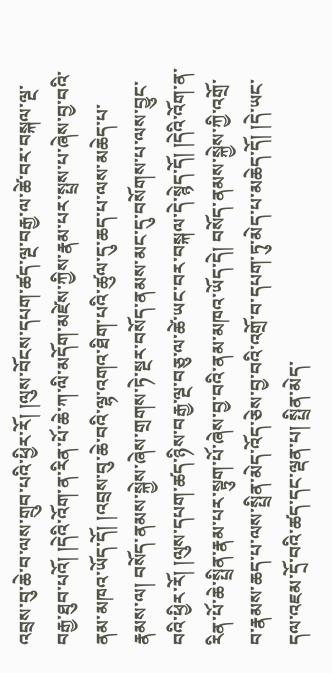འབྲས་བུ་ཆེ་བ་ལས་གྲུབ་པའི་ཕྱིར་རོ། །ལུས་བོངས་དཔག་ཚད་ལྔ་བརྒྱ་ལ་ཚེ་བར་བསྐལ་ལྔ་བརྒྱ་ཐུབ་པའོ། །དེའི་འོག་ན་རིན་པོ་ཆེ་ཀ་ལི་མདོག་མཛེས་ཀྱིས་རྣམ་པར་སྤྲས་པ་ཞེས་བྱ་བའི་ནམ་མཁའ་ཡོད་དོ། །འབྲས་བུ་ཆེ་བའི་ལྷ་འགའ་ཐིག་པའི་ཚུལ་དུ་ཆད་པ་ལས་མཆེད་པ་རྣམས་ལ། བསོད་ནམས་སྐྱེས་ཞེས་གྲགས་ཏེ་སྔར་བསོད་ནམས་མང་དུ་བསོགས་པ་ལས་བྱུང་བའི་ཕྱིར་རོ། །ལུས་དཔག་ཚད་ཉིས་བརྒྱ་ལྔ་བཅུ་ལ་ཚེ་ཡང་བར་བསྐལ་དེ་སྙེད་དོ། །དེའི་འོག་ན་རིན་པོ་ཆེ་སྤྲིན་རྣམ་པར་སྟུག་པོ་ཞེས་བྱ་བའི་ནམ་མཁའ་ཡོད་དེ། བསོད་ནམས་སྐྱེས་ཀྱི་འགྲོ་བ་རྣམས་ཆད་པ་ལས་སྤྲིན་མེད་འོད་ཅེས་བྱ་བའི་འགྲོ་བ་དཔག་ཏུ་མེད་པ་མཆེད་དོ། །དེ་ཡང་དལ་འཇམ་དྲོ་བའི་ཚད་དང་ལྡན་པ། སྤྲིན་མེད་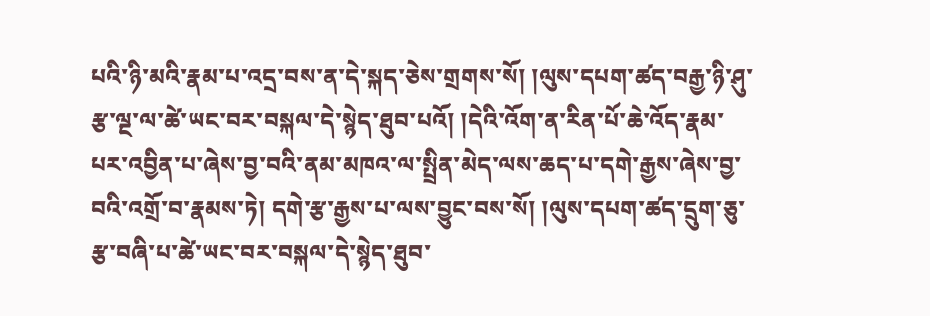པའི་ཉི་མའི་རྣམ་པ་འདྲ་བས་ན་དེ་སྐད་ཅེས་གྲགས་སོ། །ལུས་དཔག་ཚད་བརྒྱ་ཉི་ཤུ་རྩ་ལྔ་ལ་ཚེ་ཡང་བར་བསྐལ་དེ་སྙེད་ཐུབ་པའོ། །དེའི་འོག་ན་རིན་པོ་ཆེ་འོད་རྣམ་པར་འབྱིན་པ་ཞེས་བྱ་བའི་ནམ་མཁའ་ལ་སྤྲིན་མེད་ལས་ཆད་པ་དགེ་རྒྱས་ཞེས་བྱ་བའི་འགྲོ་བ་རྣམས་ཏེ། དགེ་རྩ་རྒྱས་པ་ལས་བྱུང་བས་སོ། །ལུས་དཔག་ཚད་དྲུག་ཅུ་རྩ་བཞི་པ་ཚེ་ཡང་བར་བསྐལ་དེ་སྙེད་ཐུབ་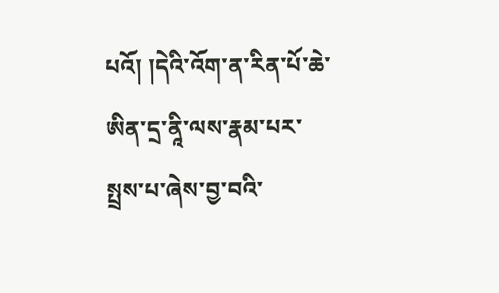པའོ། །དེའི་འོག་ན་རིན་པོ་ཆེ་ཨིན་དྲ་ནཱི་ལས་རྣམ་པར་སྤྲས་པ་ཞེས་བྱ་བའི་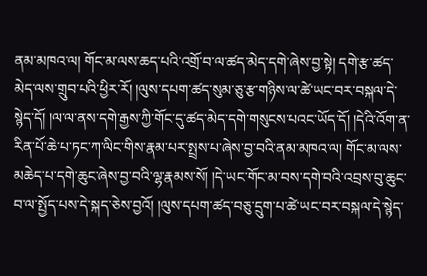ནམ་མཁའ་ལ། གོང་མ་ལས་ཆད་པའི་འགྲོ་བ་ལ་ཚད་མེད་དགེ་ཞེས་བྱ་སྟེ། དགེ་རྩ་ཚད་མེད་ལས་གྲུབ་པའི་ཕྱིར་རོ། །ལུས་དཔག་ཚད་སུམ་ཅུ་རྩ་གཉིས་ལ་ཚེ་ཡང་བར་བསྐལ་དེ་སྙེད་དོ། །ལ་ལ་ནས་དགེ་རྒྱས་ཀྱི་གོང་དུ་ཚད་མེད་དགེ་གསུངས་པའང་ཡོད་དོ། །དེའི་འོག་ན་རིན་པོ་ཆེ་པ་ཏང་ཀ་ལིང་གིས་རྣམ་པར་སྤྲས་པ་ཞེས་བྱ་བའི་ནམ་མཁའ་ལ། གོང་མ་ལས་མཆེད་པ་དགེ་ཆུང་ཞེས་བྱ་བའི་ལྷ་རྣམས་སོ། །དེ་ཡང་གོང་མ་བས་དགེ་བའི་འབྲས་བུ་ཆུང་བ་ལ་སྤྱོད་པས་དེ་སྐད་ཅེས་བྱའོ། །ལུས་དཔག་ཚད་བཅུ་དྲུག་པ་ཚེ་ཡང་བར་བསྐལ་དེ་སྙེད་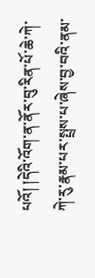པའོ། །དེའི་འོག་ན་ནོར་བུ་རིན་པོ་ཆེ་ཀེ་ཀེ་རུ་རྣམ་པར་སྤྲས་པ་ཞེས་བྱ་བའི་ནམ་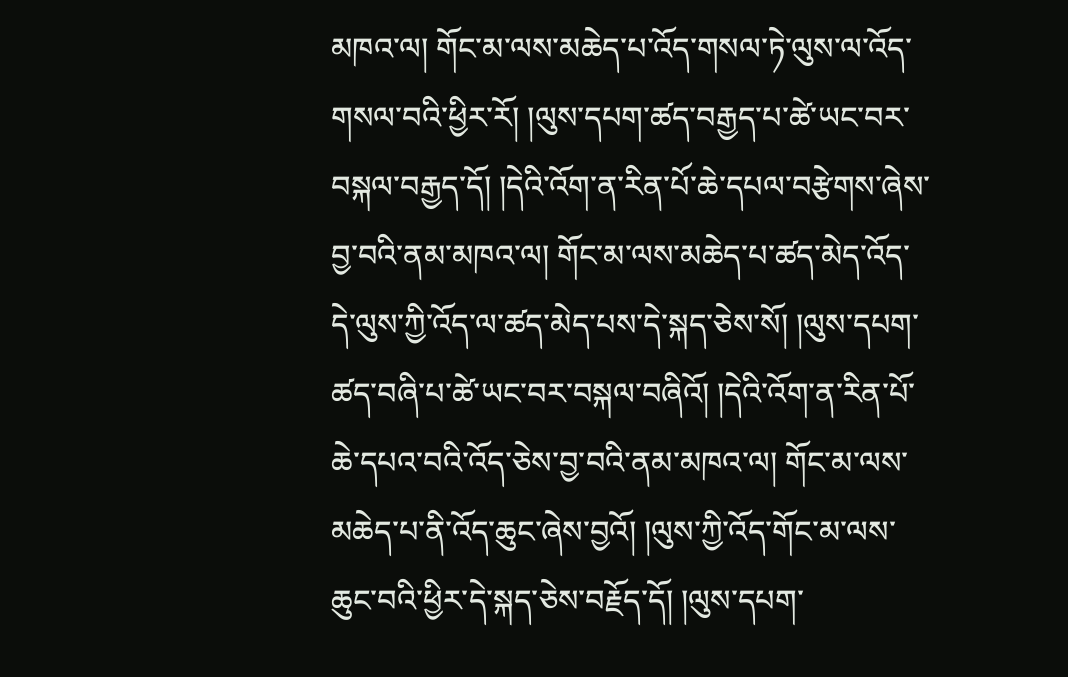མཁའ་ལ། གོང་མ་ལས་མཆེད་པ་འོད་གསལ་ཏེ་ལུས་ལ་འོད་གསལ་བའི་ཕྱིར་རོ། །ལུས་དཔག་ཚད་བརྒྱད་པ་ཚེ་ཡང་བར་བསྐལ་བརྒྱད་དོ། །དེའི་འོག་ན་རིན་པོ་ཆེ་དཔལ་བརྩེགས་ཞེས་བྱ་བའི་ནམ་མཁའ་ལ། གོང་མ་ལས་མཆེད་པ་ཚད་མེད་འོད་དེ་ལུས་ཀྱི་འོད་ལ་ཚད་མེད་པས་དེ་སྐད་ཅེས་སོ། །ལུས་དཔག་ཚད་བཞི་པ་ཚེ་ཡང་བར་བསྐལ་བཞིའོ། །དེའི་འོག་ན་རིན་པོ་ཆེ་དཔའ་བའི་འོད་ཅེས་བྱ་བའི་ནམ་མཁའ་ལ། གོང་མ་ལས་མཆེད་པ་ནི་འོད་ཆུང་ཞེས་བྱའོ། །ལུས་ཀྱི་འོད་གོང་མ་ལས་ཆུང་བའི་ཕྱིར་དེ་སྐད་ཅེས་བརྗོད་དོ། །ལུས་དཔག་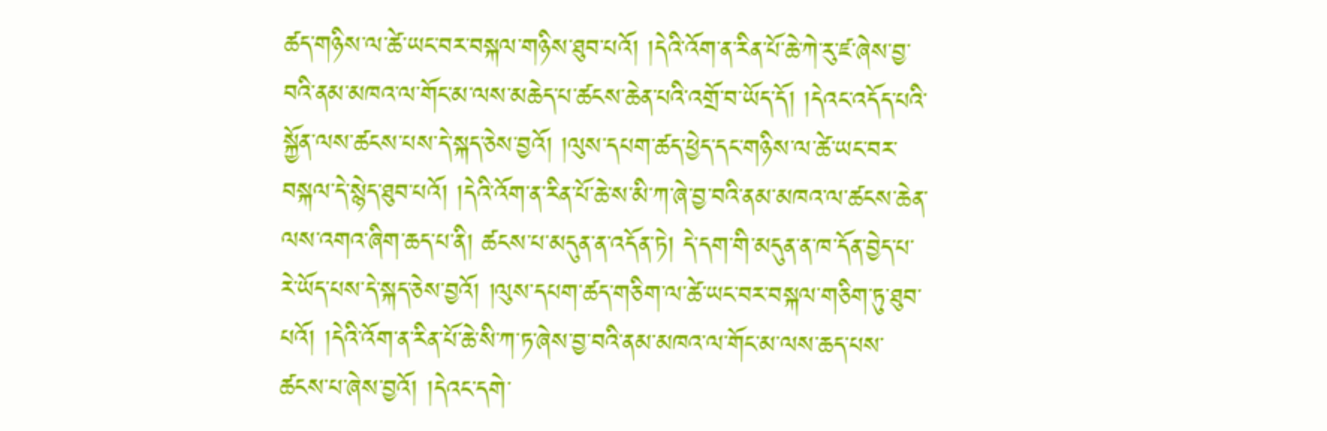ཚད་གཉིས་ལ་ཚེ་ཡང་བར་བསྐལ་གཉིས་ཐུབ་པའོ། །དེའི་འོག་ན་རིན་པོ་ཆེ་ཀེ་རུ་ཛ་ཞེས་བྱ་བའི་ནམ་མཁའ་ལ་གོང་མ་ལས་མཆེད་པ་ཚངས་ཆེན་པའི་འགྲོ་བ་ཡོད་དོ། །དེའང་འདོད་པའི་སྐྱོན་ལས་ཚངས་པས་དེ་སྐད་ཅེས་བྱའོ། །ལུས་དཔག་ཚད་ཕྱེད་དང་གཉིས་ལ་ཚེ་ཡང་བར་བསྐལ་དེ་སྙེད་ཐུབ་པའོ། །དེའི་འོག་ན་རིན་པོ་ཆེ་ས་མི་ཀ་ཞེ་བྱ་བའི་ནམ་མཁའ་ལ་ཚངས་ཆེན་ལས་འགའ་ཞིག་ཆད་པ་ནི། ཚངས་པ་མདུན་ན་འདོན་ཏེ། དེ་དག་གི་མདུན་ན་ཁ་དོན་བྱེད་པ་རེ་ཡོད་པས་དེ་སྐད་ཅེས་བྱའོ། །ལུས་དཔག་ཚད་གཅིག་ལ་ཚེ་ཡང་བར་བསྐལ་གཅིག་ཏུ་ཐུབ་པའོ། །དེའི་འོག་ན་རིན་པོ་ཆེ་སི་ཀ་ཏ་ཞེས་བྱ་བའི་ནམ་མཁའ་ལ་གོང་མ་ལས་ཆད་པས་ཚངས་པ་ཞེས་བྱའོ། །དེའང་དགེ་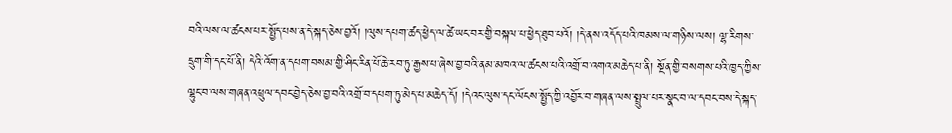བའི་ལས་ལ་ཚངས་པར་སྤྱོད་པས་ན་དེ་སྐད་ཅེས་བྱའོ། །ལུས་དཔག་ཚད་ཕྱེད་ལ་ཚེ་ཡང་བར་གྱི་བསྐལ་པ་ཕྱེད་ཐུབ་པའོ། །དེ་ནས་འདོད་པའི་ཁམས་ལ་གཉིས་ལས། ལྷ་རིགས་དྲུག་གི་དང་པོ་ནི། དེའི་འོག་ན་དཔག་བསམ་གྱི་ཤིང་རིན་པོ་ཆེ་རབ་ཏུ་རྒྱས་པ་ཞེས་བྱ་བའི་ནམ་མཁའ་ལ་ཚངས་པའི་འགྲོ་བ་འགའ་མཆེད་པ་ནི། སྔོན་གྱི་བསགས་པའི་ཁྱད་ཀྱིས་ལྷུང་བ་ལས་གཞན་འཕྲུལ་དབང་བྱེད་ཅེས་བྱ་བའི་འགྲོ་བ་དཔག་ཏུ་མེད་པ་མཆེད་དོ། །དེའང་ལུས་དང་ལོངས་སྤྱོད་ཀྱི་འབྱོར་བ་གཞན་ལས་སྤྲུལ་པར་སྣང་བ་ལ་དབང་བས་དེ་སྐད་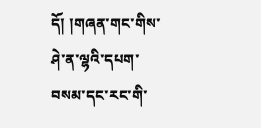དོ། །གཞན་གང་གིས་ཤེ་ན་ལྷའི་དཔག་བསམ་དང་རང་གི་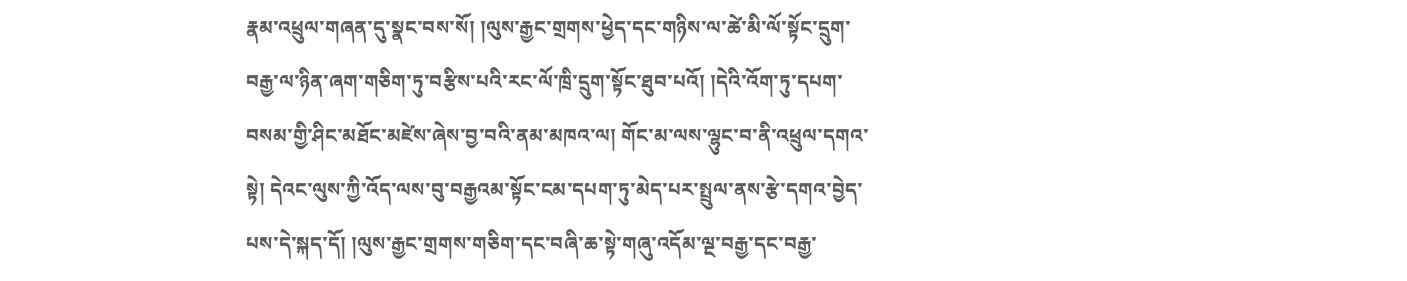རྣམ་འཕྲུལ་གཞན་དུ་སྣང་བས་སོ། །ལུས་རྒྱང་གྲགས་ཕྱེད་དང་གཉིས་ལ་ཚེ་མི་ལོ་སྟོང་དྲུག་བརྒྱ་ལ་ཉིན་ཞག་གཅིག་ཏུ་བརྩིས་པའི་རང་ལོ་ཁྲི་དྲུག་སྟོང་ཐུབ་པའོ། །དེའི་འོག་ཏུ་དཔག་བསམ་གྱི་ཤིང་མཐོང་མཛེས་ཞེས་བྱ་བའི་ནམ་མཁའ་ལ། གོང་མ་ལས་ལྷུང་བ་ནི་འཕྲུལ་དགའ་སྟེ། དེའང་ལུས་ཀྱི་འོད་ལས་བུ་བརྒྱའམ་སྟོང་ངམ་དཔག་ཏུ་མེད་པར་སྤྲུལ་ནས་རྩེ་དགའ་བྱེད་པས་དེ་སྐད་དོ། །ལུས་རྒྱང་གྲགས་གཅིག་དང་བཞི་ཆ་སྟེ་གཞུ་འདོམ་ལྔ་བརྒྱ་དང་བརྒྱ་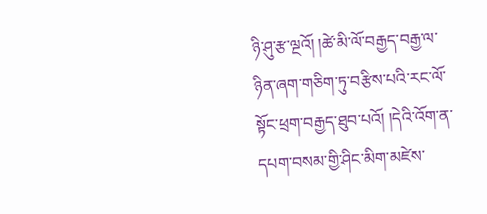ཉི་ཤུ་རྩ་ལྔའོ། །ཚེ་མི་ལོ་བརྒྱད་བརྒྱ་ལ་ཉིན་ཞག་གཅིག་ཏུ་བརྩིས་པའི་རང་ལོ་སྟོང་ཕྲག་བརྒྱད་ཐུབ་པའོ། །དེའི་འོག་ན་དཔག་བསམ་གྱི་ཤིང་མིག་མཛེས་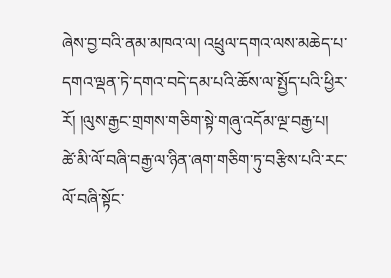ཞེས་བྱ་བའི་ནམ་མཁའ་ལ། འཕྲུལ་དགའ་ལས་མཆེད་པ་དགའ་ལྡན་ཏེ་དགའ་བདེ་དམ་པའི་ཆོས་ལ་སྤྱོད་པའི་ཕྱིར་རོ། །ལུས་རྒྱང་གྲགས་གཅིག་སྟེ་གཞུ་འདོམ་ལྔ་བརྒྱ་པ། ཚེ་མི་ལོ་བཞི་བརྒྱ་ལ་ཉིན་ཞག་གཅིག་ཏུ་བརྩིས་པའི་རང་ལོ་བཞི་སྟོང་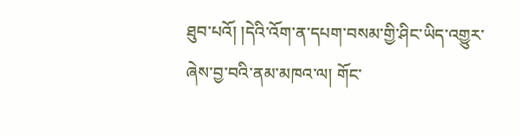ཐུབ་པའོ། །དེའི་འོག་ན་དཔག་བསམ་གྱི་ཤིང་ཡིད་འགྱུར་ཞེས་བྱ་བའི་ནམ་མཁའ་ལ། གོང་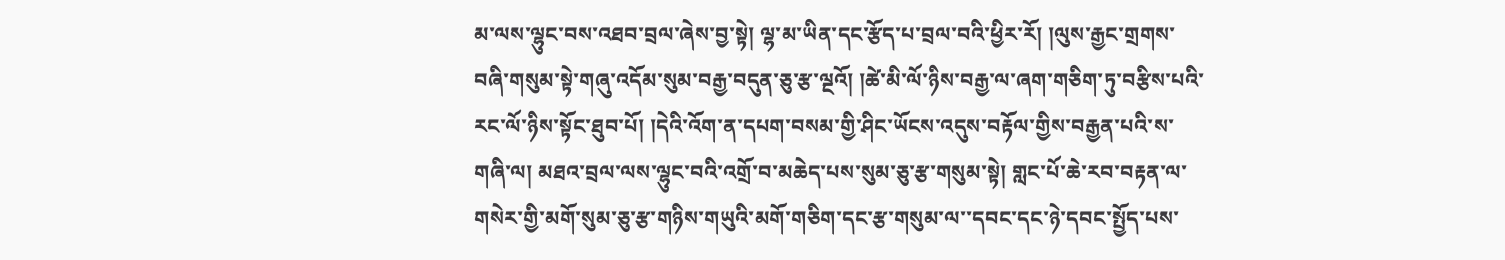མ་ལས་ལྷུང་བས་འཐབ་བྲལ་ཞེས་བྱ་སྟེ། ལྷ་མ་ཡིན་དང་རྩོད་པ་བྲལ་བའི་ཕྱིར་རོ། །ལུས་རྒྱང་གྲགས་བཞི་གསུམ་སྟེ་གཞུ་འདོམ་སུམ་བརྒྱ་བདུན་ཅུ་རྩ་ལྔའོ། །ཚེ་མི་ལོ་ཉིས་བརྒྱ་ལ་ཞག་གཅིག་ཏུ་བརྩིས་པའི་རང་ལོ་ཉིས་སྟོང་ཐུབ་པོ། །དེའི་འོག་ན་དཔག་བསམ་གྱི་ཤིང་ཡོངས་འདུས་བརྟོལ་གྱིས་བརྒྱན་པའི་ས་གཞི་ལ། མཐའ་བྲལ་ལས་ལྷུང་བའི་འགྲོ་བ་མཆེད་པས་སུམ་ཅུ་རྩ་གསུམ་སྟེ། གླང་པོ་ཆེ་རབ་བརྟན་ལ་གསེར་གྱི་མགོ་སུམ་ཅུ་རྩ་གཉིས་གཡུའི་མགོ་གཅིག་དང་རྩ་གསུམ་ལ་་དབང་དང་ཉེ་དབང་སྤྱོད་པས་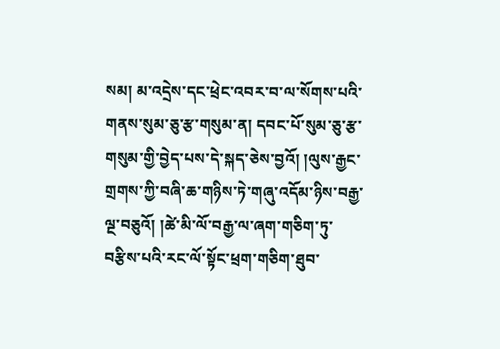སམ། མ་འདྲེས་དང་ཕྲེང་འབར་བ་ལ་སོགས་པའི་གནས་སུམ་ཅུ་རྩ་གསུམ་ན། དབང་པོ་སུམ་ཅུ་རྩ་གསུམ་གྱི་བྱེད་པས་དེ་སྐད་ཅེས་བྱའོ། །ལུས་རྒྱང་གྲགས་ཀྱི་བཞི་ཆ་གཉིས་ཏེ་གཞུ་འདོམ་ཉིས་བརྒྱ་ལྔ་བཅུའོ། །ཚེ་མི་ལོ་བརྒྱ་ལ་ཞག་གཅིག་ཏུ་བརྩིས་པའི་རང་ལོ་སྟོང་ཕྲག་གཅིག་ཐུབ་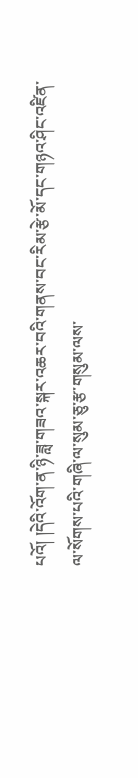པའོ། །དེའི་འོག་ན་ཉི་ཟླ་གཟའ་སྐར་འཆར་བའི་གནས་བང་རིམ་རྩེ་མོ་དང་གཉའ་ཤིང་འཛིན་ལ་སོགས་པའི་གཞི་ལ་སུམ་ཅུ་རྩ་གསུམ་ལས་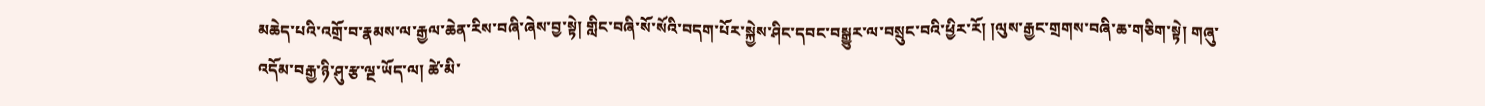མཆེད་པའི་འགྲོ་བ་རྣམས་ལ་རྒྱལ་ཆེན་རིས་བཞི་ཞེས་བྱ་སྟེ། གླིང་བཞི་སོ་སོའི་བདག་པོར་སྐྱེས་ཤིང་དབང་བསྒྱུར་ལ་བསྲུང་བའི་ཕྱིར་རོ། །ལུས་རྒྱང་གྲགས་བཞི་ཆ་གཅིག་སྟེ། གཞུ་འདོམ་བརྒྱ་ཉི་ཤུ་རྩ་ལྔ་ཡོད་ལ། ཚེ་མི་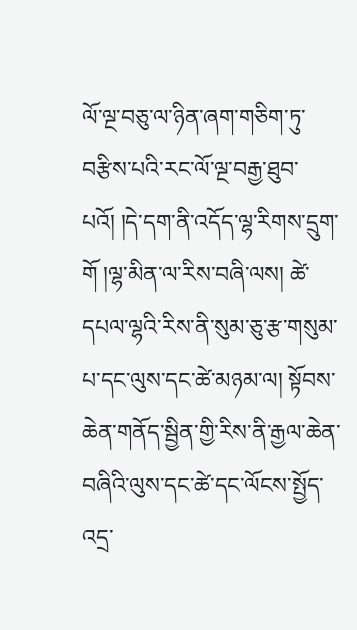ལོ་ལྔ་བཅུ་ལ་ཉིན་ཞག་གཅིག་ཏུ་བརྩིས་པའི་རང་ལོ་ལྔ་བརྒྱ་ཐུབ་པའོ། །དེ་དག་ནི་འདོད་ལྷ་རིགས་དྲུག་གོ །ལྷ་མིན་ལ་རིས་བཞི་ལས། ཚེ་དཔལ་ལྷའི་རིས་ནི་སུམ་ཅུ་རྩ་གསུམ་པ་དང་ལུས་དང་ཚེ་མཉམ་ལ། སྟོབས་ཆེན་གནོད་སྦྱིན་གྱི་རིས་ནི་རྒྱལ་ཆེན་བཞིའི་ལུས་དང་ཚེ་དང་ལོངས་སྤྱོད་འདྲ་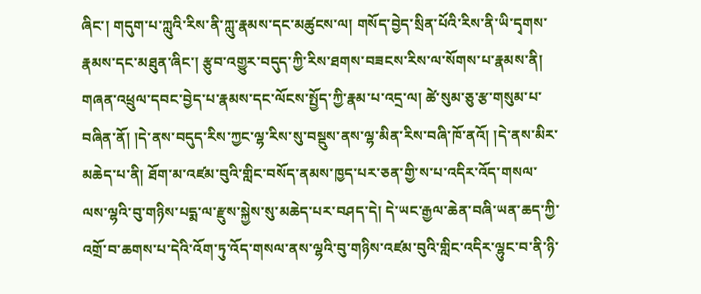ཞིང་། གདུག་པ་ཀླུའི་རིས་ནི་ཀླུ་རྣམས་དང་མཚུངས་ལ། གསོད་བྱེད་སྲིན་པོའི་རིས་ནི་ཡི་དྭགས་རྣམས་དང་མཐུན་ཞིང་། རྩུབ་འགྱུར་བདུད་ཀྱི་རིས་ཐགས་བཟངས་རིས་ལ་སོགས་པ་རྣམས་ནི། གཞན་འཕྲུལ་དབང་བྱེད་པ་རྣམས་དང་ལོངས་སྤྱོད་ཀྱི་རྣམ་པ་འདྲ་ལ། ཚེ་སུམ་ཅུ་རྩ་གསུམ་པ་བཞིན་ནོ། །དེ་ནས་བདུད་རིས་ཀྱང་ལྷ་རིས་སུ་བསྡུས་ནས་ལྷ་མིན་རིས་བཞི་ཁོ་ནའོ། །དེ་ནས་མིར་མཆེད་པ་ནི། ཐོག་མ་འཛམ་བུའི་གླིང་བསོད་ནམས་ཁྱད་པར་ཅན་གྱི་ས་པ་འདིར་འོད་གསལ་ལས་ལྷའི་བུ་གཉིས་པདྨ་ལ་རྫུས་སྐྱེས་སུ་མཆེད་པར་བཤད་དེ། དེ་ཡང་རྒྱལ་ཆེན་བཞི་ཡན་ཆད་ཀྱི་འགྲོ་བ་ཆགས་པ་དེའི་འོག་ཏུ་འོད་གསལ་ནས་ལྷའི་བུ་གཉིས་འཛམ་བུའི་གླིང་འདིར་ལྷུང་བ་ནི་ཉི་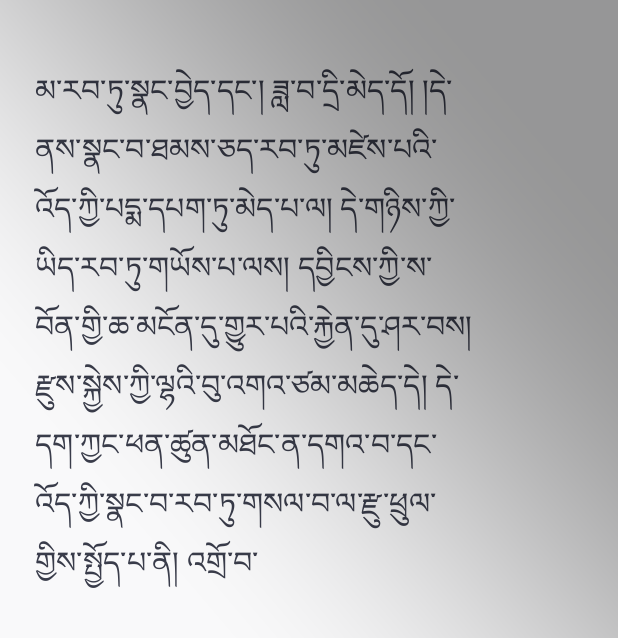མ་རབ་ཏུ་སྣང་བྱེད་དང་། ཟླ་བ་དྲི་མེད་དོ། །དེ་ནས་སྣང་བ་ཐམས་ཅད་རབ་ཏུ་མཛེས་པའི་འོད་ཀྱི་པདྨ་དཔག་ཏུ་མེད་པ་ལ། དེ་གཉིས་ཀྱི་ཡིད་རབ་ཏུ་གཡོས་པ་ལས། དབྱིངས་ཀྱི་ས་བོན་གྱི་ཆ་མངོན་དུ་གྱུར་པའི་རྐྱེན་དུ་ཤར་བས། རྫུས་སྐྱེས་ཀྱི་ལྷའི་བུ་འགའ་ཙམ་མཆེད་དེ། དེ་དག་ཀྱང་ཕན་ཚུན་མཐོང་ན་དགའ་བ་དང་འོད་ཀྱི་སྣང་བ་རབ་ཏུ་གསལ་བ་ལ་རྫུ་ཕྲུལ་གྱིས་སྤྱོད་པ་ནི། འགྲོ་བ་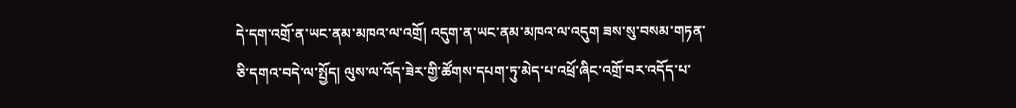དེ་དག་འགྲོ་ན་ཡང་ནམ་མཁའ་ལ་འགྲོ། འདུག་ན་ཡང་ནམ་མཁའ་ལ་འདུག ཟས་སུ་བསམ་གཏན་ཅི་དགའ་བདེ་ལ་སྤྱོད། ལུས་ལ་འོད་ཟེར་གྱི་ཚོགས་དཔག་ཏུ་མེད་པ་འཕྲོ་ཞིང་འགྲོ་བར་འདོད་པ་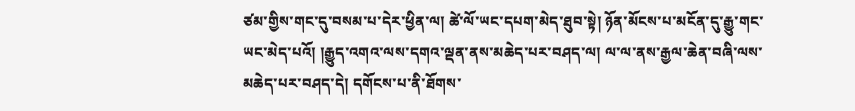ཙམ་གྱིས་གང་དུ་བསམ་པ་དེར་ཕྱིན་ལ། ཚེ་ལོ་ཡང་དཔག་མེད་ཐུབ་སྟེ། ཉོན་མོངས་པ་མངོན་དུ་རྒྱུ་གང་ཡང་མེད་པའོ། །རྒྱུད་འགའ་ལས་དགའ་ལྡན་ནས་མཆེད་པར་བཤད་ལ། ལ་ལ་ནས་རྒྱལ་ཆེན་བཞི་ལས་མཆེད་པར་བཤད་དེ། དགོངས་པ་ནི་ཐོགས་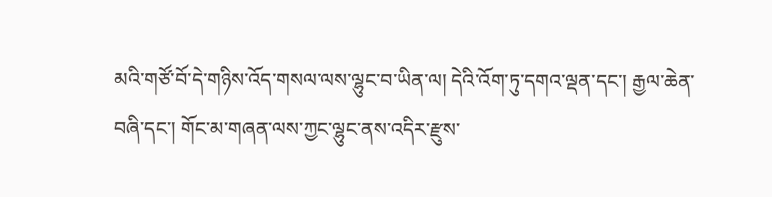མའི་གཙོ་བོ་དེ་གཉིས་འོད་གསལ་ལས་ལྷུང་བ་ཡིན་ལ། དེའི་འོག་ཏུ་དགའ་ལྡན་དང་། རྒྱལ་ཆེན་བཞི་དང་། གོང་མ་གཞན་ལས་ཀྱང་ལྷུང་ནས་འདིར་རྫུས་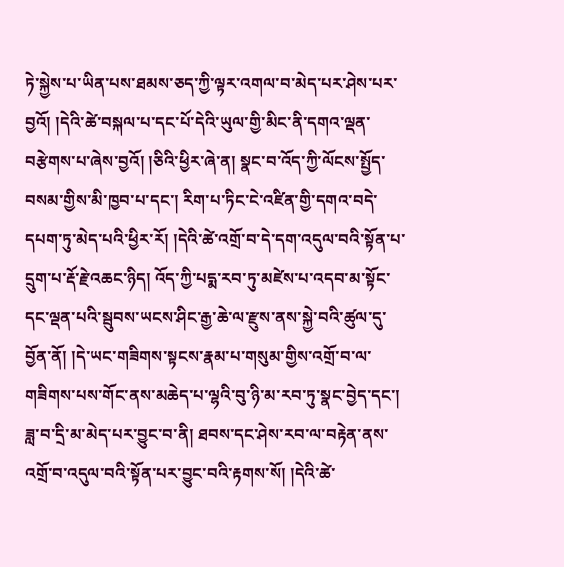ཏེ་སྐྱེས་པ་ཡིན་པས་ཐམས་ཅད་ཀྱི་ལྟར་འགལ་བ་མེད་པར་ཤེས་པར་བྱའོ། །དེའི་ཚེ་བསྐལ་པ་དང་པོ་དེའི་ཡུལ་གྱི་མིང་ནི་དགའ་ལྡན་བརྩེགས་པ་ཞེས་བྱའོ། །ཅིའི་ཕྱིར་ཞེ་ན། སྣང་བ་འོད་ཀྱི་ལོངས་སྤྱོད་བསམ་གྱིས་མི་ཁྱབ་པ་དང་། རིག་པ་ཏིང་ངེ་འཛིན་གྱི་དགའ་བདེ་དཔག་ཏུ་མེད་པའི་ཕྱིར་རོ། །དེའི་ཚེ་འགྲོ་བ་དེ་དག་འདུལ་བའི་སྟོན་པ་དྲུག་པ་རྡོ་རྗེ་འཆང་ཉིད། འོད་ཀྱི་པདྨ་རབ་ཏུ་མཛེས་པ་འདབ་མ་སྟོང་དང་ལྡན་པའི་སྦུབས་ཡངས་ཤིང་རྒྱ་ཆེ་ལ་རྫུས་ནས་སྐྱེ་བའི་ཚུལ་དུ་བྱོན་ནོ། །དེ་ཡང་གཟིགས་སྟངས་རྣམ་པ་གསུམ་གྱིས་འགྲོ་བ་ལ་གཟིགས་པས་གོང་ནས་མཆེད་པ་ལྷའི་བུ་ཉི་མ་རབ་ཏུ་སྣང་བྱེད་དང་། ཟླ་བ་དྲི་མ་མེད་པར་བྱུང་བ་ནི། ཐབས་དང་ཤེས་རབ་ལ་བརྟེན་ནས་འགྲོ་བ་འདུལ་བའི་སྟོན་པར་བྱུང་བའི་རྟགས་སོ། །དེའི་ཚེ་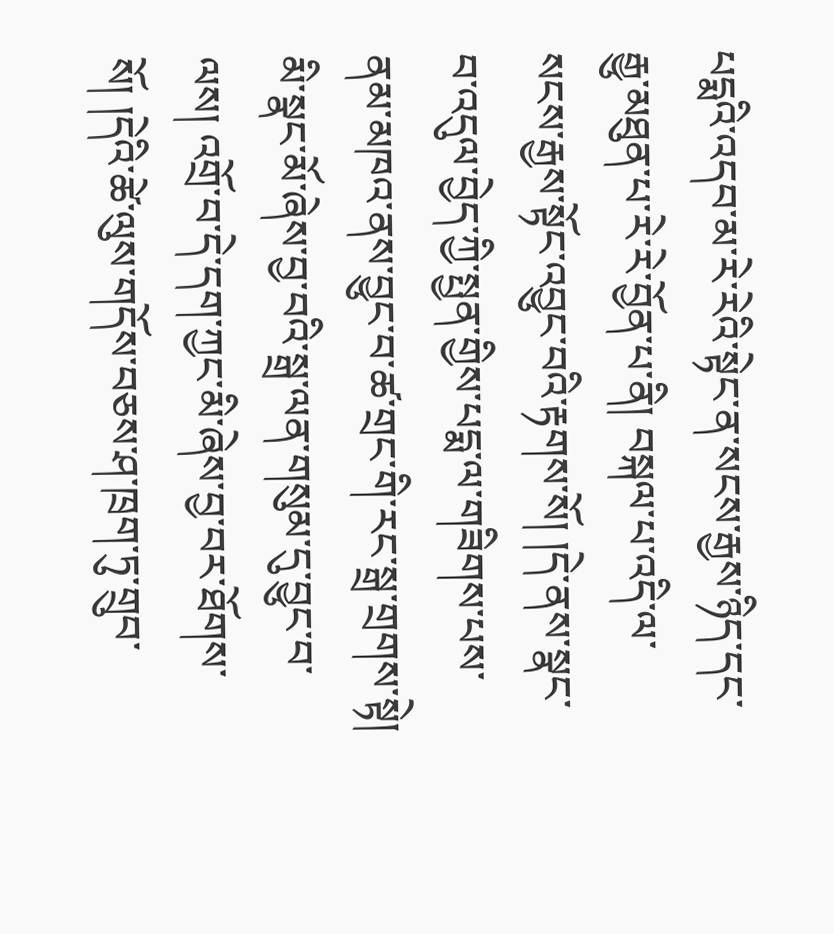པདྨའི་འདབ་མ་རེ་རེའི་སྟེང་ན་སངས་རྒྱས་ཉིད་དང་རྒྱུ་མཐུན་པ་རེ་རེ་བྱོན་པ་ནི། བསྐལ་པ་འདི་ལ་སངས་རྒྱས་སྟོང་འབྱུང་བའི་རྟགས་སོ། །དེ་ནས་སྣང་བ་འདུལ་བྱེད་ཀྱི་སྤྱན་གྱིས་པདྨ་ལ་གཟིགས་པས་ནམ་མཁའ་ནས་བྱུང་བ་ཚ་གྲང་གི་རང་སྒྲ་གྲགས་སྟེ། མི་སྣང་མོ་ཞེས་བྱ་བའི་སྒྲ་ལན་གསུམ་དུ་བྱུང་བ་ལས། འགྲོ་བ་དེ་དག་ཀྱང་མི་ཞེས་བྱ་བར་ཐོགས་སོ། །དེའི་ཚེ་ལུས་གདོས་བཅས་ཤ་ཁྲག་ཏུ་གྲུབ་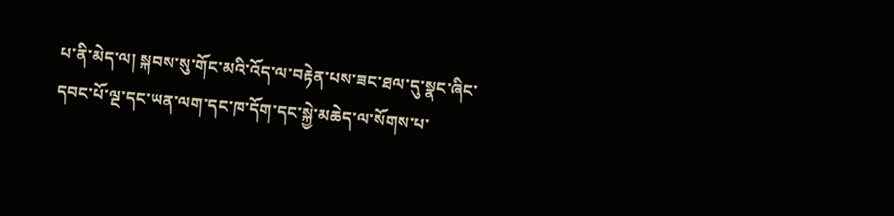པ་ནི་མེད་ལ། སྐབས་སུ་གོང་མའི་འོད་ལ་བརྟེན་པས་ཟང་ཐལ་དུ་སྣང་ཞིང་དབང་པོ་ལྔ་དང་ཡན་ལག་དང་ཁ་དོག་དང་སྐྱེ་མཆེད་ལ་སོགས་པ་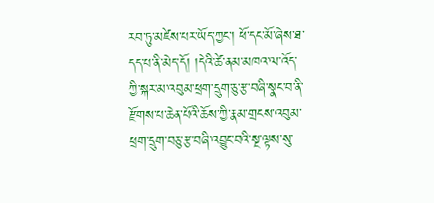རབ་ཏུ་མཛེས་པར་ཡོད་ཀྱང་། ཕོ་དང་མོ་ཞེས་ཐ་དད་པ་ནི་མེད་དོ། །དེའི་ཚེ་ནམ་མཁའ་ལ་འོད་ཀྱི་སྐར་མ་འབུམ་ཕྲག་དྲུག་ཅུ་རྩ་བཞི་སྣང་བ་ནི་རྫོགས་པ་ཆེན་པོའི་ཆོས་ཀྱི་རྣམ་གྲངས་འབུམ་ཕྲག་དྲུག་བཅུ་རྩ་བཞི་འབྱུང་བའི་སྔ་ལྟས་སུ་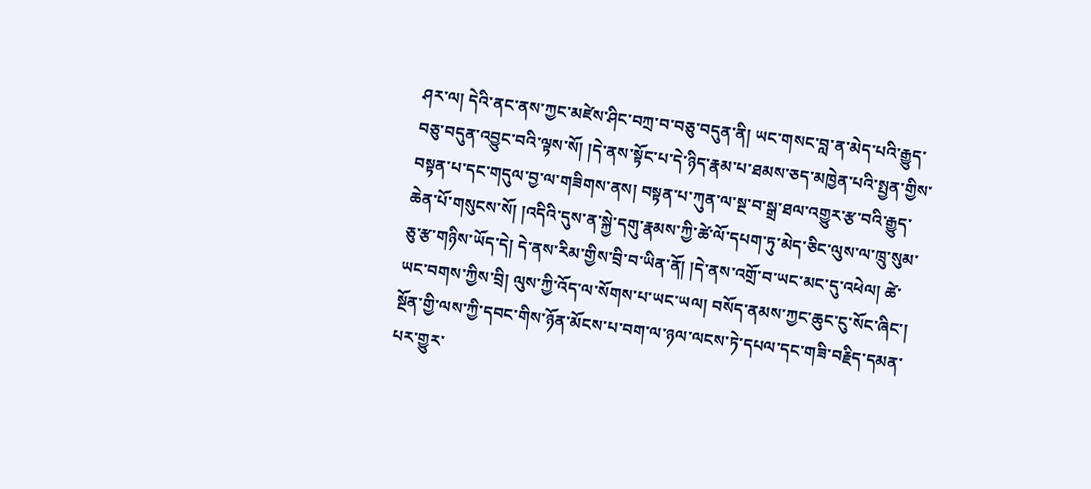ཤར་ལ། དེའི་ནང་ནས་ཀྱང་མཛེས་ཤིང་བཀྲ་བ་བཅུ་བདུན་ནི། ཡང་གསང་བླ་ན་མེད་པའི་རྒྱུད་བཅུ་བདུན་འབྱུང་བའི་ལྟས་སོ། །དེ་ནས་སྟོང་པ་དེ་ཉིད་རྣམ་པ་ཐམས་ཅད་མཁྱེན་པའི་སྤྱན་གྱིས་བསྟན་པ་དང་གདུལ་བྱ་ལ་གཟིགས་ནས། བསྟན་པ་ཀུན་ལ་སྔ་བ་སྒྲ་ཐལ་འགྱུར་རྩ་བའི་རྒྱུད་ཆེན་པོ་གསུངས་སོ། །འདིའི་དུས་ན་སྐྱེ་དགུ་རྣམས་ཀྱི་ཚེ་ལོ་དཔག་ཏུ་མེད་ཅིང་ལུས་ལ་ཁྲུ་སུམ་ཅུ་རྩ་གཉིས་ཡོད་དེ། དེ་ནས་རིམ་གྱིས་བྲི་བ་ཡིན་ནོ། །དེ་ནས་འགྲོ་བ་ཡང་མང་དུ་འཕེལ། ཚེ་ཡང་བགས་ཀྱིས་བྲི། ལུས་ཀྱི་འོད་ལ་སོགས་པ་ཡང་ཡལ། བསོད་ནམས་ཀྱང་ཆུང་ངུ་སོང་ཞིང་། སྔོན་གྱི་ལས་ཀྱི་དབང་གིས་ཉོན་མོངས་པ་བག་ལ་ཉལ་ལངས་ཏེ་དཔལ་དང་གཟི་བརྗིད་དམན་པར་གྱུར་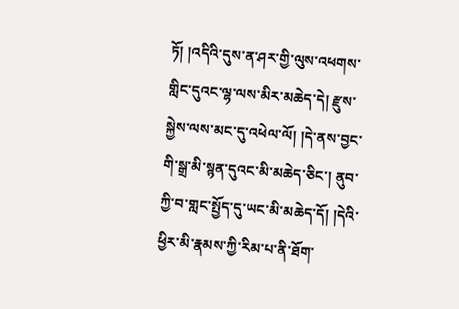ཏོ། །འདིའི་དུས་ན་ཤར་གྱི་ལུས་འཕགས་གླིང་དུའང་ལྷ་ལས་མིར་མཆེད་དེ། རྫུས་སྐྱེས་ལས་མང་དུ་འཕེལ་ལོ། །དེ་ནས་བྱང་གི་སྒྲ་མི་སྙན་དུའང་མི་མཆེད་ཅིང་། ནུབ་ཀྱི་བ་གླང་སྤྱོད་དུ་ཡང་མི་མཆེད་དོ། །དེའི་ཕྱིར་མི་རྣམས་ཀྱི་རིམ་པ་ནི་ཐོག་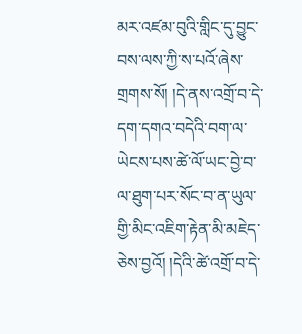མར་འཛམ་བུའི་གླིང་དུ་བྱུང་བས་ལས་ཀྱི་ས་པའོ་ཞེས་གྲགས་སོ། །དེ་ནས་འགྲོ་བ་དེ་དག་དགའ་བདེའི་བག་ལ་ཡེངས་པས་ཚེ་ལོ་ཡང་བྱེ་བ་ལ་ཐུག་པར་སོང་བ་ན་ཡུལ་གྱི་མིང་འཇིག་རྟེན་མི་མཇེད་ཅེས་བྱའོ། །དེའི་ཚེ་འགྲོ་བ་དེ་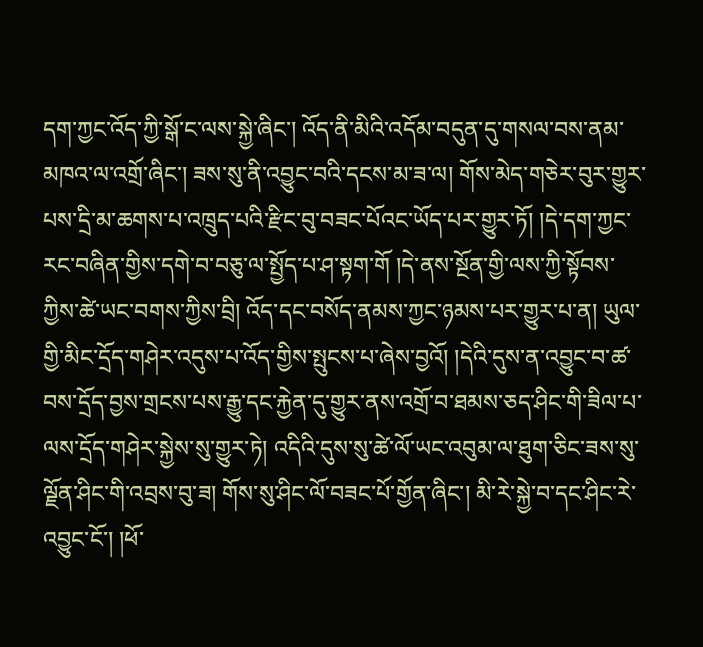དག་ཀྱང་འོད་ཀྱི་སྒོ་ང་ལས་སྐྱེ་ཞིང་། འོད་ནི་མིའི་འདོམ་བདུན་དུ་གསལ་བས་ནམ་མཁའ་ལ་འགྲོ་ཞིང་། ཟས་སུ་ནི་འབྱུང་བའི་དངས་མ་ཟ་ལ། གོས་མེད་གཅེར་བུར་གྱུར་པས་དྲི་མ་ཆགས་པ་འཁྲུད་པའི་རྫིང་བུ་བཟང་པོའང་ཡོད་པར་གྱུར་ཏོ། །དེ་དག་ཀྱང་རང་བཞིན་གྱིས་དགེ་བ་བཅུ་ལ་སྤྱོད་པ་ཤ་སྟག་གོ །དེ་ནས་སྔོན་གྱི་ལས་ཀྱི་སྟོབས་ཀྱིས་ཚེ་ཡང་བགས་ཀྱིས་བྲི། འོད་དང་བསོད་ནམས་ཀྱང་ཉམས་པར་གྱུར་པ་ན། ཡུལ་གྱི་མིང་དྲོད་གཤེར་འདུས་པ་འོད་གྱིས་སྤུངས་པ་ཞེས་བྱའོ། །དེའི་དུས་ན་འབྱུང་བ་ཚ་བས་དྲོད་བྱས་གྲངས་པས་རྒྱུ་དང་རྐྱེན་དུ་གྱུར་ནས་འགྲོ་བ་ཐམས་ཅད་ཤིང་གི་ཟིལ་པ་ལས་དྲོད་གཤེར་སྐྱེས་སུ་གྱུར་ཏེ། འདིའི་དུས་སུ་ཚེ་ལོ་ཡང་འབུམ་ལ་ཐུག་ཅིང་ཟས་སུ་ལྗོན་ཤིང་གི་འབྲས་བུ་ཟ། གོས་སུ་ཤིང་ལོ་བཟང་པོ་གྱོན་ཞིང་། མི་རེ་སྐྱེ་བ་དང་ཤིང་རེ་འབྱུང་ངོ་། །ཕོ་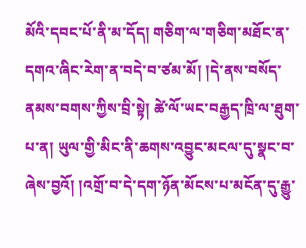མོའི་དབང་པོ་ནི་མ་དོད། གཅིག་ལ་གཅིག་མཐོང་ན་དགའ་ཞིང་རེག་ན་བདེ་བ་ཙམ་མོ། །དེ་ནས་བསོད་ནམས་བགས་ཀྱིས་བྲི་སྟེ། ཚེ་ལོ་ཡང་བརྒྱད་ཁྲི་ལ་ཐུག་པ་ན། ཡུལ་གྱི་མིང་ནི་ཆགས་འབྱུང་མངལ་དུ་སྣང་བ་ཞེས་བྱའོ། །འགྲོ་བ་དེ་དག་ཉོན་མོངས་པ་མངོན་དུ་རྒྱུ་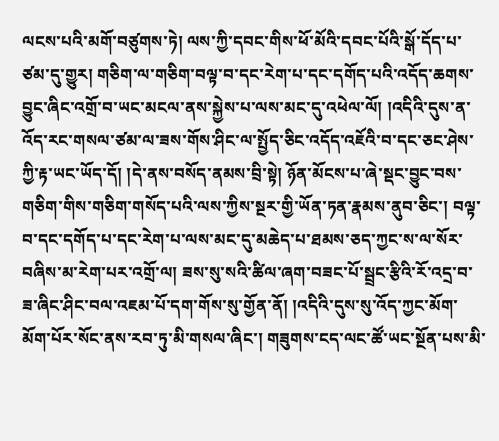ལངས་པའི་མགོ་བཙུགས་ཏེ། ལས་ཀྱི་དབང་གིས་ཕོ་མོའི་དབང་པོའི་སྒོ་དོད་པ་ཙམ་དུ་གྱུར། གཅིག་ལ་གཅིག་བལྟ་བ་དང་རེག་པ་དང་དགོད་པའི་འདོད་ཆགས་བྱུང་ཞིང་འགྲོ་བ་ཡང་མངལ་ནས་སྐྱེས་པ་ལས་མང་དུ་འཕེལ་ལོ། །འདིའི་དུས་ན་འོད་རང་གསལ་ཙམ་ལ་ཟས་གོས་ཤིང་ལ་སྤྱོད་ཅིང་འདོད་འཇོའི་བ་དང་ཅང་ཤེས་ཀྱི་རྟ་ཡང་ཡོད་དོ། །དེ་ནས་བསོད་ནམས་བྲི་སྟེ། ཉོན་མོངས་པ་ཞེ་སྡང་བྱུང་བས་གཅིག་གིས་གཅིག་གསོད་པའི་ལས་ཀྱིས་སྔར་གྱི་ཡོན་ཏན་རྣམས་ནུབ་ཅིང་། བལྟ་བ་དང་དགོད་པ་དང་རེག་པ་ལས་མང་དུ་མཆེད་པ་ཐམས་ཅད་ཀྱང་ས་ལ་སོར་བཞིས་མ་རེག་པར་འགྲོ་ལ། ཟས་སུ་སའི་ཚིལ་ཞག་བཟང་པོ་སྦྲང་རྩིའི་རོ་འདྲ་བ་ཟ་ཞིང་ཤིང་བལ་འཇམ་པོ་དག་གོས་སུ་གྱོན་ནོ། །འདིའི་དུས་སུ་འོད་ཀྱང་མོག་མོག་པོར་སོང་ནས་རབ་ཏུ་མི་གསལ་ཞིང་། གཟུགས་ངད་ལང་ཚོ་ཡང་སྔོན་པས་མི་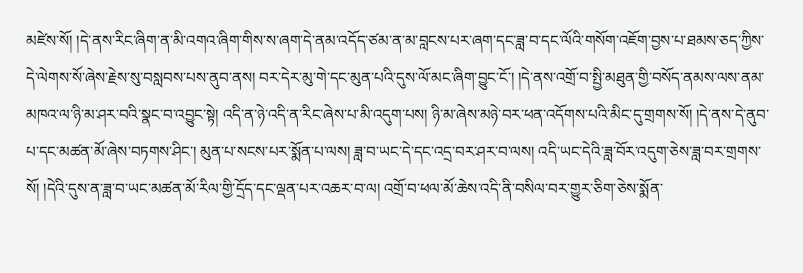མཛེས་སོ། །དེ་ནས་རིང་ཞིག་ན་མི་འགའ་ཞིག་གིས་ས་ཞག་དེ་ནམ་འདོད་ཙམ་ན་མ་བླངས་པར་ཞག་དང་ཟླ་བ་དང་ལོའི་གསོག་འཇོག་བྱས་པ་ཐམས་ཅད་ཀྱིས་དེ་ལེགས་སོ་ཞེས་རྗེས་སུ་བསླབས་པས་ནུབ་ནས། བར་དེར་མུ་གེ་དང་མུན་པའི་དུས་ལོ་མང་ཞིག་བྱུང་ངོ་། །དེ་ནས་འགྲོ་བ་སྤྱི་མཐུན་གྱི་བསོད་ནམས་ལས་ནམ་མཁའ་ལ་ཉི་མ་ཤར་བའི་སྣང་བ་འབྱུང་སྟེ། འདི་ན་ཉེ་འདི་ན་རིང་ཞེས་པ་མི་འདུག་པས། ཉི་མ་ཞེས་མཉེ་བར་ཕན་འདོགས་པའི་མིང་དུ་གྲགས་སོ། །དེ་ནས་དེ་ནུབ་པ་དང་མཚན་མོ་ཞེས་བཏགས་ཤིང་། མུན་པ་སངས་པར་སྨོན་པ་ལས། ཟླ་བ་ཡང་དེ་དང་འདྲ་བར་ཤར་བ་ལས། འདི་ཡང་དེའི་ཟླ་བོར་འདུག་ཅེས་ཟླ་བར་གྲགས་སོ། །དེའི་དུས་ན་ཟླ་བ་ཡང་མཚན་མོ་རིལ་གྱི་དྲོད་དང་ལྡན་པར་འཆར་བ་ལ། འགྲོ་བ་ཕལ་མོ་ཆེས་འདི་ནི་བསིལ་བར་གྱུར་ཅིག་ཅེས་སྨོན་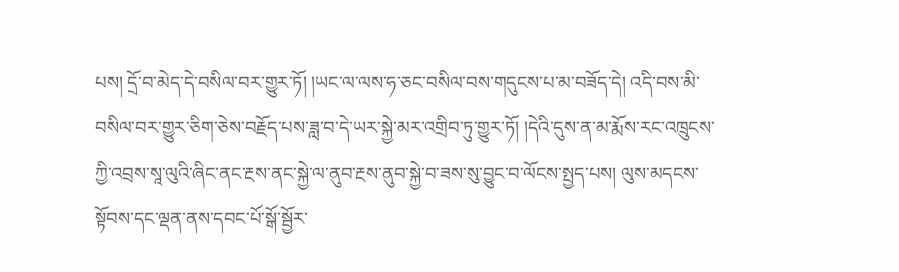པས། དྲོ་བ་མེད་དེ་བསིལ་བར་གྱུར་ཏོ། །ཡང་ལ་ལས་ཧ་ཅང་བསིལ་བས་གདུངས་པ་མ་བཟོད་དེ། འདི་བས་མི་བསིལ་བར་གྱུར་ཅིག་ཅེས་བརྗོད་པས་ཟླ་བ་དེ་ཡར་སྐྱེ་མར་འགྲིབ་ཏུ་གྱུར་ཏོ། །དེའི་དུས་ན་མ་རྨོས་རང་འཁྲུངས་ཀྱི་འབྲས་སཱ་ལུའི་ཞིང་ནང་རྔས་ནང་སྐྱེ་ལ་ནུབ་རྔས་ནུབ་སྐྱེ་བ་ཟས་སུ་བྱུང་བ་ལོངས་སྤྱད་པས། ལུས་མདངས་སྟོབས་དང་ལྡན་ནས་དབང་པོ་སྒོ་སྦྱོར་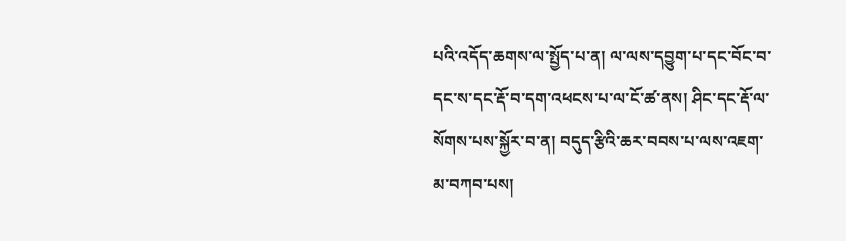པའི་འདོད་ཆགས་ལ་སྤྱོད་པ་ན། ལ་ལས་དབྱུག་པ་དང་བོང་བ་དང་ས་དང་རྡོ་བ་དག་འཕངས་པ་ལ་ངོ་ཚ་ནས། ཤིང་དང་རྡོ་ལ་སོགས་པས་སྐྱོར་བ་ན། བདུད་རྩིའི་ཆར་བབས་པ་ལས་འཇག་མ་བཀབ་པས།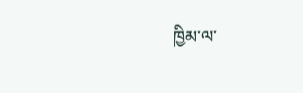ཁྱིམ་ལ་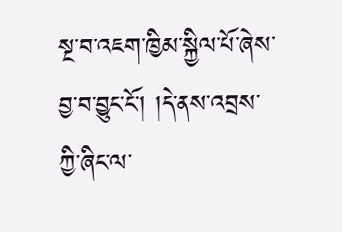སྔ་བ་འཇག་ཁྱིམ་སྐྱིལ་པོ་ཞེས་བྱ་བ་བྱུང་ངོ་། །དེ་ནས་འབྲས་ཀྱི་ཞིང་ལ་